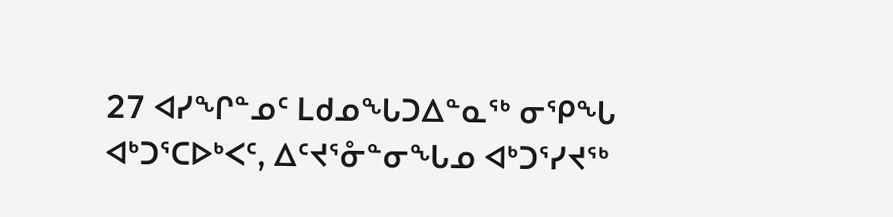27 ᐊᓯᖏᓐᓄᑦ ᒪᑯᓄᖓᑐᐃᓐᓇᖅ ᓂᕿᖓ ᐊᒃᑐᕐᑕᐅᒃᐸᑦ, ᐃᑦᔪᕐᓁᓐᓂᖓᓄ ᐊᒃᑐᕐᓯᔪᖅ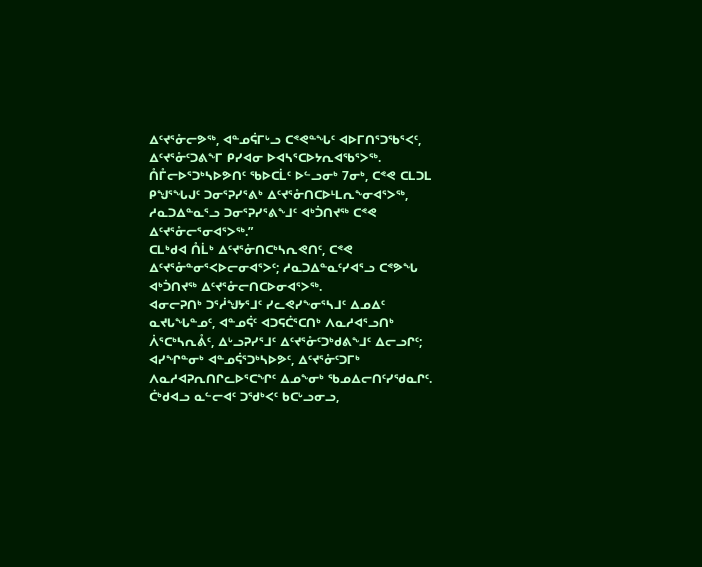ᐃᑦᔪᕐᓁᓕᕗᖅ, ᐊᓐᓄᕌᒥᒡᓗ ᑕᕝᕙᓐᖓᑦ ᐊᐅᒥᑎᕐᑐᖃᕐᐸᑦ, ᐃᑦᔪᕐᓁᑦᑐᕕᖕᒥ ᑭᓯᐊᓂ ᐅᐊᓴᕐᑕᐅᔭᕆᐊᖃᕐᐳᖅ.
ᑍᒤᓕᐅᕐᑐᒃᓴᐅᕗᑎᑦ ᖃᐅᑕᒫᑦ ᐅᓪᓗᓂᒃ 7ᓂᒃ, ᑕᕝᕙ ᑕᒪᑐᒪ ᑭᖑᕐᖓᒍᑦ ᑐᓂᕐᕈᓯᕐᕕᒃ ᐃᑦᔪᕐᓁᑎᑕᐅᒻᒪᕆᖕᓂᐊᕐᐳᖅ, ᓱᓇᑐᐃᓐᓇᕐᓗ ᑐᓂᕐᕈᓯᕐᕕᖕᒧᑦ ᐊᒃᑑᑎᔪᖅ ᑕᕝᕙ ᐃᑦᔪᕐᓁᓕᕐᓂᐊᕐᐳᖅ.”
ᑕᒪᒃᑯᐊ ᑍᒫᒃ ᐃᑦᔪᕐᓁᑎᑕᒃᓴᕆᕙᑎᑦ, ᑕᕝᕙ ᐃᑦᔪᕐᓁᓐᓂᕐᐸᐅᓕᓂᐊᕐᐳᑦ; ᓱᓇᑐᐃᓐᓇᑦᓯᐊᕐᓗ ᑕᕝᕗᖓ ᐊᒃᑑᑎᔪᖅ ᐃᑦᔪᕐᓁᓕᑎᑕᐅᓂᐊᕐᐳᖅ.
ᐊᓂᓕᕈᑎᒃ ᑐᕐᓲᖑᔭᕐᒧᑦ ᓯᓚᕙᓯᖕᓂᕐᓴᒧᑦ ᐃᓄᐃᑦ ᓇᔪᒐᖓᓐᓄᑦ, ᐊᓐᓄᕌᑦ ᐊᑐᕋᑖᕐᑕᑎᒃ ᐱᓇᓱᐊᕐᓗᑎᒃ ᐲᕐᑕᒃᓴᕆᕔᑦ, ᐃᒡᓗᕈᓯᕐᒧᑦ ᐃᑦᔪᕐᓁᑦᑐᒃᑯᕕᖕᒧᑦ ᐃᓕᓗᒋᑦ; ᐊᓯᖏᓐᓂᒃ ᐊᓐᓄᕌᕐᑐᒃᓴᐅᕗᑦ, ᐃᑦᔪᕐᓁᑦᑐᒥᒃ ᐱᓇᓱᐊᕈᕆᑎᒋᓚᐅᕐᑕᖏᑦ ᐃᓄᖕᓂᒃ ᖃᓄᐃᓕᑎᑦᓯᖁᓇᒋᑦ.
ᑖᒃᑯᐊᓗ ᓇᓪᓕᐊᑦ ᑐᖁᒃᐸᑦ ᑲᑕᒡᓗᓂᓗ,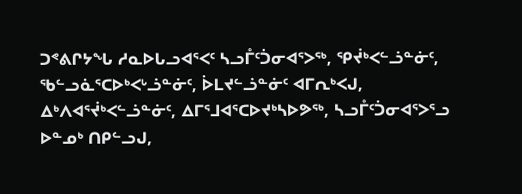ᑐᕝᕕᒋᔭᖓ ᓱᓇᐅᒐᓗᐊᕐᐸᑦ ᓴᓗᒤᑦᑑᓂᐊᕐᐳᖅ, ᕿᔫᒃᐸᓪᓘᓐᓃᑦ, ᖃᓪᓗᓈᕐᑕᐅᒃᐸᒡᓘᓐᓃᑦ, ᐆᒪᔪᓪᓘᓐᓃᑦ ᐊᒥᕆᒃᐸᒍ, ᐃᒃᐱᐊᕐᔫᒃᐸᓪᓘᓐᓃᑦ, ᐃᒥᕐᒧᐊᕐᑕᐅᔪᒃᓴᐅᕗᖅ, ᓴᓗᒤᑦᑑᓂᐊᕐᐳᕐᓗ ᐅᓐᓄᒃ ᑎᑭᓪᓗᒍ,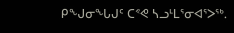ᑭᖑᓂᖓᒍᑦ ᑕᕝᕙ ᓴᓗᒻᒪᕐᓂᐊᕐᐳᖅ.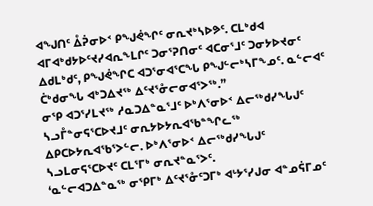ᐊᖑᑎᑦ ᐂᕉᓂᐅᑉ ᑭᖑᕚᖏᑦ ᓂᕆᔪᒃᓴᐅᕗᑦ. ᑕᒪᒃᑯᐊ ᐊᒥᐊᒃᑯᔭᐅᑦᔪᓯᐊᕆᖕᒪᒋᑦ ᑐᓂᕐᕈᑎᓂᑦ ᐊᑕᓂᕐᒧᑦ ᑐᓂᔭᐅᔪᓂᑦ ᐃᑯᒪᒃᑯᑦ, ᑭᖑᕚᖏᑕ ᐊᑐᕐᓂᐊᕐᑕᖓ ᑭᖑᓪᓕᒃᓴᒥᖕᓄᑦ. ᓇᓪᓕᐊᑦ ᑖᒃᑯᓂᖓ ᐊᒃᑐᐃᔪᖅ ᐃᑦᔪᕐᓁᓕᓂᐊᕐᐳᖅ.”
ᓂᕿ ᐊᑐᕐᓯᒪᔪᖅ ᓱᓇᑐᐃᓐᓇᕐᒧᑦ ᐅᒃᐱᕐᓂᐅᑉ ᐃᓕᖅᑯᓯᖓᒍᑦ ᓴᓗᒤᓐᓂᕋᕐᑕᐅᔪᒧᑦ ᓂᕆᔭᐅᔭᕆᐊᖃᓐᖏᓚᖅ ᐃᑭᑕᐅᔭᕆᐊᖃᕐᐳᓪᓕ. ᐅᒃᐱᕐᓂᐅᑉ ᐃᓕᖅᑯᓯᖓᒍᑦ ᓴᓗᒪᓂᕋᕐᑕᐅᔪᑦ ᑕᒪᕐᒥᒃ ᓂᕆᔪᓐᓇᕐᐳᑦ.
‘ᓇᓪᓕᐊᑐᐃᓐᓇᖅ ᓂᕿᒥᒃ ᐃᑦᔪᕐᓁᑦᑐᒥᒃ ᐊᒡᔭᕐᓯᒍᓂ ᐊᓐᓄᕌᒥᓄᑦ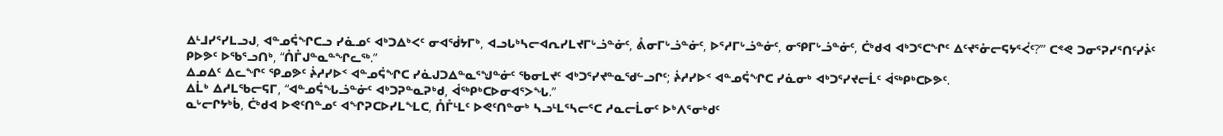ᐃᒻᒧᓯᕐᓯᒪᓗᒍ, ᐊᓐᓄᕌᖏᑕᓗ ᓯᓈᓄᑦ ᐊᒃᑐᐃᒃᐸᑦ ᓂᐊᖂᔭᒥᒃ, ᐊᓗᒐᒃᓴᓕᐊᕆᓯᒪᔪᒥᒡᓘᓐᓃᑦ, ᕔᓂᒥᒡᓘᓐᓃᑦ, ᐅᕐᓱᒥᒡᓘᓐᓃᑦ, ᓂᕿᒥᒡᓘᓐᓃᑦ, ᑖᒃᑯᐊ ᐊᒃᑐᕐᑕᖏᑦ ᐃᑦᔪᕐᓁᓕᕋᔭᕐᐹᑦ?’” ᑕᕝᕙ ᑐᓂᕐᕈᓯᕐᑎᑦᓯᔩᑦ ᑭᐅᕗᑦ ᐅᖃᕐᓗᑎᒃ, “ᑍᒤᒍᓐᓇᓐᖏᓚᖅ.”
ᐃᓄᐃᑦ ᐃᓚᖏᑦ ᕿᓄᕗᑦ ᔩᓱᓯᐅᑉ ᐊᓐᓄᕌᖏᑕ ᓯᓈᒍᑐᐃᓐᓇᕐᖑᓐᓃᑦ ᖃᓂᒪᔪᑦ ᐊᒃᑐᕐᓯᔪᓐᓇᖁᓪᓗᒋᑦ; ᔩᓱᓯᐅᑉ ᐊᓐᓄᕌᖏᑕ ᓯᓈᓂᒃ ᐊᒃᑐᕐᓯᔪᓕᒫᑦ ᐋᖅᑭᒃᑕᐅᕗᑦ.
ᐃᒫᒃ ᐃᓱᒪᖃᓕᕋᒥ, “ᐊᓐᓄᕌᖓᓘᓐᓃᑦ ᐊᒃᑐᕈᓐᓇᕈᒃᑯ, ᐋᖅᑭᒃᑕᐅᓂᐊᕐᐳᖓ.”
ᓇᒡᓕᒋᔭᒃᑳ, ᑖᒃᑯᐊ ᐅᕙᑦᑎᓐᓄᑦ ᐊᖏᕈᑕᐅᓯᒪᖕᒪᑕ, ᑍᒤᒻᒪᑦ ᐅᕙᑦᑎᓐᓂᒃ ᓴᓗᒻᒪᕐᓴᓕᕐᑕ ᓱᓇᓕᒫᓂᑦ ᐅᒃᐱᕐᓂᒃᑯᑦ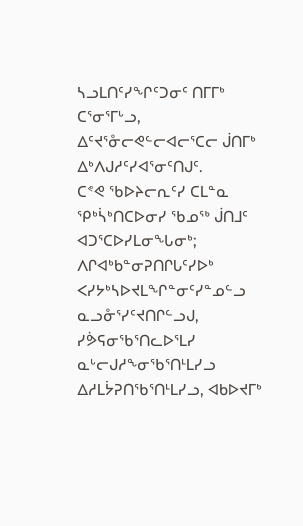ᓴᓗᒪᑎᑦᓯᖏᑦᑐᓂᑦ ᑎᒥᒥᒃ ᑕᕐᓂᕐᒥᒡᓗ, ᐃᑦᔪᕐᓁᓕᕙᓪᓕᐊᓕᕐᑕᓕ ᒎᑎᒥᒃ ᐃᒃᐱᒍᓱᑦᓯᐊᕐᓂᑦᑎᒍᑦ.
ᑕᕝᕙ ᖃᐅᔨᓕᕆᑦᓯ ᑕᒪᓐᓇ ᕿᒃᓵᒃᑎᑕᐅᓂᓯ ᖃᓄᖅ ᒎᑎᒧᑦ ᐊᑐᕐᑕᐅᓯᒪᓂᖓᓂᒃ; ᐱᒋᐊᒃᑲᓐᓂᕈᑎᒋᒐᑦᓯᐅᒃ ᐸᓯᔭᒃᓴᐅᔪᒪᖏᓐᓂᑦᓯᓐᓄᓪᓗ ᓇᓗᓁᕐᓯᑦᔪᑎᒋᓪᓗᒍ, ᓯᕘᕋᓂᖃᕐᑎᓚᐅᕐᒪᓯ ᓇᒡᓕᒍᓱᖕᓂᖃᕐᑎᒻᒪᓯᓗ ᐃᓱᒪᔮᕈᑎᖃᕐᑎᒻᒪᓯᓗ, ᐊᑲᐅᔪᒥᒃ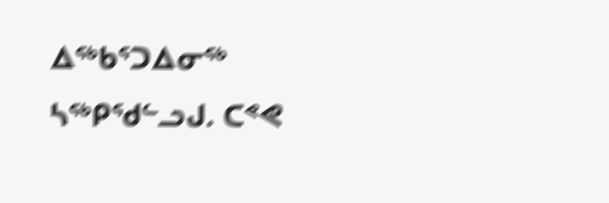ᐃᖅᑲᕐᑐᐃᓂᖅ ᓴᖅᑭᖁᓪᓗᒍ. ᑕᕝᕙ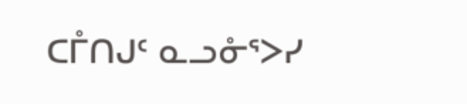ᑕᒤᑎᒍᑦ ᓇᓗᓁᕐᐳᓯ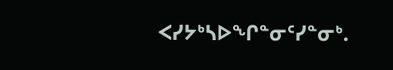ᐸᓯᔭᒃᓴᐅᖏᓐᓂᑦᓯᓐᓂᒃ.